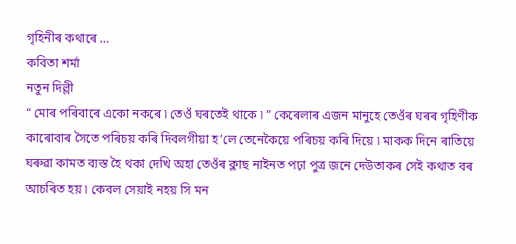গৃহিনীৰ কথাৰে …
কবিতা শৰ্মা
নতুন দিল্লী
“ মোৰ পৰিবাৰে একো নকৰে ৷ তেওঁ ঘৰতেই থাকে ৷ ” কেৰেলাৰ এজন মানুহে তেওঁৰ ঘৰৰ গৃহিণীক কাৰোবাৰ সৈতে পৰিচয় কৰি দিবলগীয়া হ’লে তেনেকৈয়ে পৰিচয় কৰি দিয়ে ৷ মাকক দিনে ৰাতিয়ে ঘৰুৱা কামত ব্যস্ত হৈ থকা দেখি অহা তেওঁৰ ক্লাছ নাইনত পঢ়া পুত্ৰ জনে দেউতাকৰ সেই কথাত বৰ আচৰিত হয় ৷ কেবল সেয়াই নহয় সি মন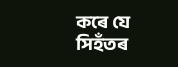কৰে যে সিহঁতৰ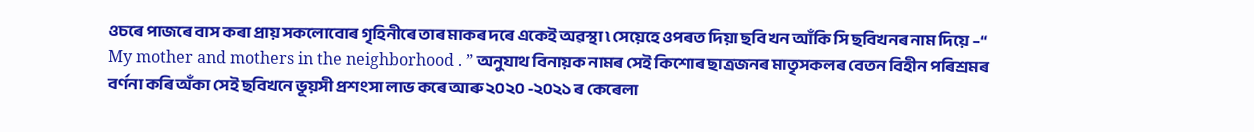ওচৰে পাজৰে বাস কৰা প্ৰায় সকলোবোৰ গৃহিনীৰে তাৰ মাকৰ দৰে একেই অৱস্থা ৷ সেয়েহে ওপৰত দিয়া ছবি খন আঁকি সি ছবিখনৰ নাম দিয়ে –“ My mother and mothers in the neighborhood . ” অনুযাথ বিনায়ক নামৰ সেই কিশোৰ ছাত্ৰজনৰ মাতৃসকলৰ বেতন বিহীন পৰিশ্ৰমৰ বৰ্ণনা কৰি অঁকা সেই ছবিখনে ভূয়সী প্ৰশংসা লাভ কৰে আৰু ২০২০ -২০২১ ৰ কেৰেলা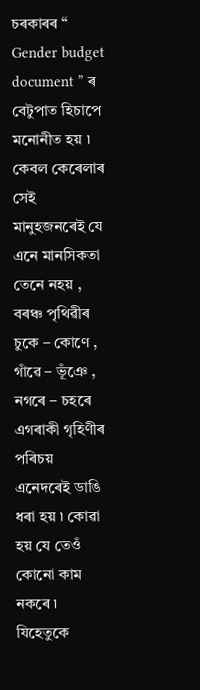চৰকাৰৰ “ Gender budget document ” ৰ বেটুপাত হিচাপে মনোনীত হয় ৷
কেবল কেৰেলাৰ সেই মানুহজনৰেই যে এনে মানসিকতা তেনে নহয় , বৰঞ্চ পৃথিৱীৰ চুকে – কোণে , গাঁৱে – ভূঁঞে , নগৰে – চহৰে এগৰাকী গৃহিণীৰ পৰিচয় এনেদৰেই ডাঙি ধৰা হয় ৷ কোৱা হয় যে তেওঁ কোনো কাম নকৰে ৷ যিহেতুকে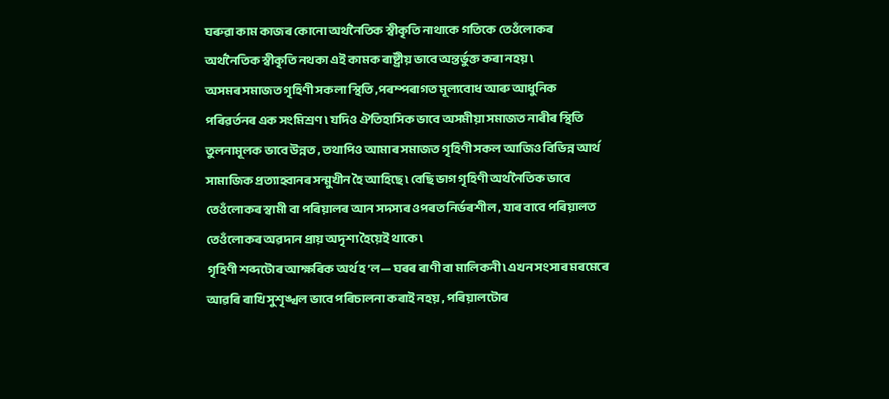ঘৰুৱা কাম কাজৰ কোনো অৰ্থনৈতিক স্বীকৃতি নাথাকে গতিকে তেওঁলোকৰ অৰ্থনৈতিক স্বীকৃতি নথকা এই কামক ৰাষ্ট্ৰীয় ভাবে অন্তৰ্ভুক্ত কৰা নহয় ৷
অসমৰ সমাজত গৃহিণী সকলা স্থিতি ,পৰম্পৰাগত মূল্যবোধ আৰু আধুনিক পৰিৱৰ্তনৰ এক সংমিশ্ৰণ ৷ যদিও ঐতিহাসিক ভাবে অসমীয়া সমাজত নাৰীৰ স্থিতি তুলনামূলক ভাবে উন্নত , তথাপিও আমাৰ সমাজত গৃহিণী সকল আজিও বিভিন্ন আৰ্থ সামাজিক প্ৰত্যাহ্বানৰ সন্মুখীন হৈ আহিছে ৷ বেছি ভাগ গৃহিণী অৰ্থনৈতিক ভাবে তেওঁলোকৰ স্বামী বা পৰিয়ালৰ আন সদস্যৰ ওপৰত নিৰ্ভৰশীল , যাৰ বাবে পৰিয়ালত তেওঁলোকৰ অৱদান প্ৰায় অদৃশ্য হৈয়েই থাকে ৷
গৃহিণী শব্দটোৰ আক্ষৰিক অৰ্থ হ’ল— ঘৰৰ ৰাণী বা মালিকনী ৷ এখন সংসাৰ মৰমেৰে আৱৰি ৰাখি সুশৃঙ্খল ভাবে পৰিচালনা কৰাই নহয় , পৰিয়ালটোৰ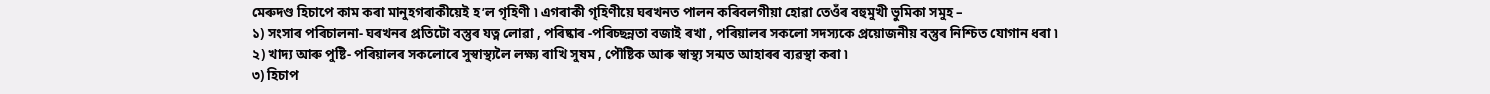মেৰুদণ্ড হিচাপে কাম কৰা মানুহগৰাকীয়েই হ’ল গৃহিণী ৷ এগৰাকী গৃহিণীয়ে ঘৰখনত পালন কৰিবলগীয়া হোৱা তেওঁৰ বহুমুখী ভুমিকা সমুহ –
১) সংসাৰ পৰিচালনা- ঘৰখনৰ প্ৰতিটো বস্তুৰ যত্ন লোৱা , পৰিষ্কাৰ -পৰিচ্ছন্নতা বজাই ৰখা , পৰিয়ালৰ সকলো সদস্যকে প্ৰয়োজনীয় বস্তুৰ নিশ্চিত যোগান ধৰা ৷
২) খাদ্য আৰু পুষ্টি- পৰিয়ালৰ সকলোৰে সুস্বাস্থ্যলৈ লক্ষ্য ৰাখি সুষম , পৌষ্টিক আৰু স্বাস্থ্য সন্মত আহাৰৰ ব্যৱস্থা কৰা ৷
৩) হিচাপ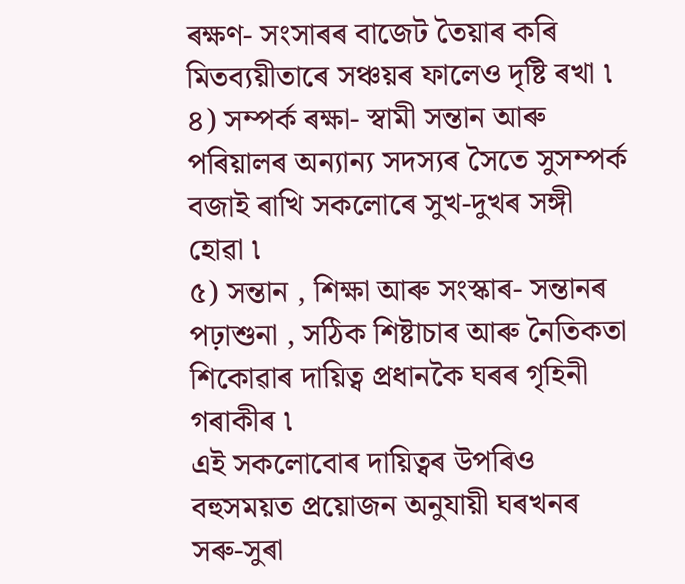ৰক্ষণ- সংসাৰৰ বাজেট তৈয়াৰ কৰি মিতব্যয়ীতাৰে সঞ্চয়ৰ ফালেও দৃষ্টি ৰখা ৷
৪) সম্পৰ্ক ৰক্ষা- স্বামী সন্তান আৰু পৰিয়ালৰ অন্যান্য সদস্যৰ সৈতে সুসম্পৰ্ক বজাই ৰাখি সকলোৰে সুখ-দুখৰ সঙ্গী হোৱা ৷
৫) সন্তান , শিক্ষা আৰু সংস্কাৰ- সন্তানৰ পঢ়াশুনা , সঠিক শিষ্টাচাৰ আৰু নৈতিকতা শিকোৱাৰ দায়িত্ব প্ৰধানকৈ ঘৰৰ গৃহিনী গৰাকীৰ ৷
এই সকলোবোৰ দায়িত্বৰ উপৰিও বহুসময়ত প্ৰয়োজন অনুযায়ী ঘৰখনৰ সৰু-সুৰা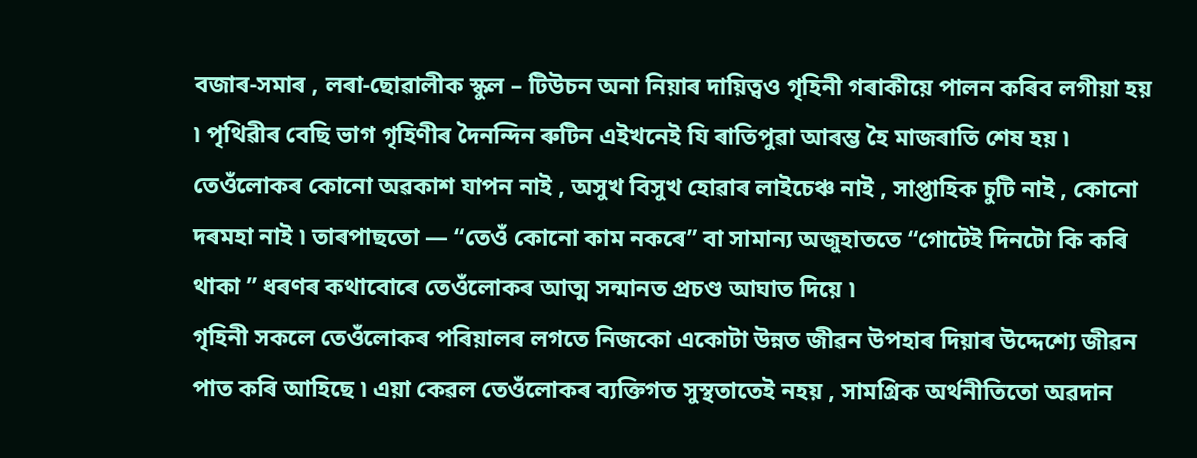বজাৰ-সমাৰ , লৰা-ছোৱালীক স্কুল – টিউচন অনা নিয়াৰ দায়িত্বও গৃহিনী গৰাকীয়ে পালন কৰিব লগীয়া হয় ৷ পৃথিৱীৰ বেছি ভাগ গৃহিণীৰ দৈনন্দিন ৰুটিন এইখনেই যি ৰাতিপুৱা আৰম্ভ হৈ মাজৰাতি শেষ হয় ৷ তেওঁলোকৰ কোনো অৱকাশ যাপন নাই , অসুখ বিসুখ হোৱাৰ লাইচেঞ্চ নাই , সাপ্তাহিক চুটি নাই , কোনো দৰমহা নাই ৷ তাৰপাছতো — “তেওঁ কোনো কাম নকৰে” বা সামান্য অজুহাততে “গোটেই দিনটো কি কৰি থাকা ” ধৰণৰ কথাবোৰে তেওঁলোকৰ আত্ম সন্মানত প্ৰচণ্ড আঘাত দিয়ে ৷
গৃহিনী সকলে তেওঁলোকৰ পৰিয়ালৰ লগতে নিজকো একোটা উন্নত জীৱন উপহাৰ দিয়াৰ উদ্দেশ্যে জীৱন পাত কৰি আহিছে ৷ এয়া কেৱল তেওঁলোকৰ ব্যক্তিগত সুস্থতাতেই নহয় , সামগ্ৰিক অৰ্থনীতিতো অৱদান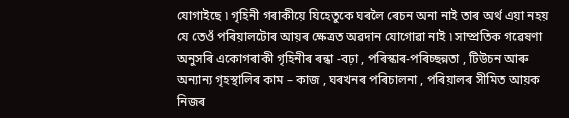যোগাইছে ৷ গৃহিনী গৰাকীয়ে যিহেতুকে ঘৰলৈ ৰেচন অনা নাই তাৰ অৰ্থ এয়া নহয় যে তেওঁ পৰিয়ালটোৰ আয়ৰ ক্ষেত্ৰত অৱদান যোগোৱা নাই ৷ সাম্প্ৰতিক গৱেষণা অনুসৰি একোগৰাকী গৃহিনীৰ ৰন্ধা -বঢ়া , পৰিস্কাৰ-পৰিচ্ছন্নতা , টিউচন আৰু অন্যান্য গৃহস্থালিৰ কাম – কাজ , ঘৰখনৰ পৰিচালনা , পৰিয়ালৰ সীমিত আয়ক নিজৰ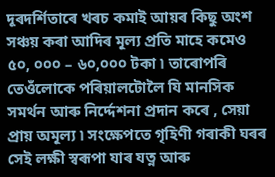দূৰদৰ্শিতাৰে খৰচ কমাই আয়ৰ কিছু অংশ সঞ্চয় কৰা আদিৰ মূল্য প্ৰতি মাহে কমেও ৫০, ০০০ – ৬০,০০০ টকা ৷ তাৰোপৰি তেওঁলোকে পৰিয়ালটোলৈ যি মানসিক সমৰ্থন আৰু নিৰ্দ্দেশনা প্ৰদান কৰে , সেয়া প্ৰায় অমূল্য ৷ সংক্ষেপতে গৃহিণী গৰাকী ঘৰৰ সেই লক্ষী স্বৰূপা যাৰ যত্ন আৰু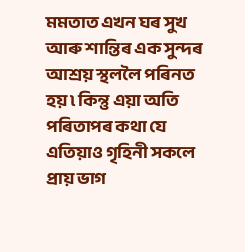মমতাত এখন ঘৰ সুখ আৰু শান্তিৰ এক সুন্দৰ আশ্ৰয় স্থললৈ পৰিনত হয় ৷ কিন্তু এয়া অতি পৰিতাপৰ কথা যে এতিয়াও গৃহিনী সকলে প্ৰায় ভাগ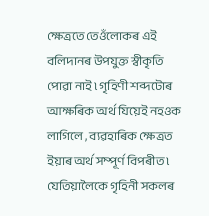ক্ষেত্ৰতে তেওঁলোকৰ এই বলিদানৰ উপযুক্ত স্বীকৃতি পোৱা নাই ৷ গৃহিণী শব্দটোৰ আক্ষৰিক অৰ্থ যিয়েই নহওক লাগিলে , ব্যৱহাৰিক ক্ষেত্ৰত ইয়াৰ অৰ্থ সম্পূৰ্ণ বিপৰীত ৷ যেতিয়ালৈকে গৃহিনী সকলৰ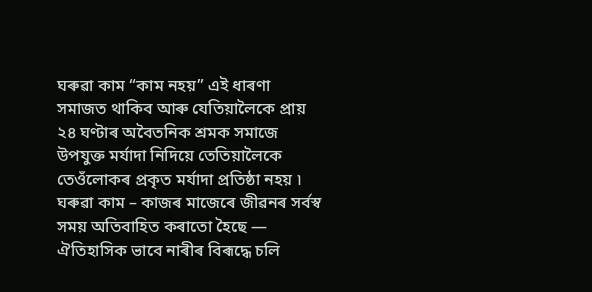ঘৰুৱা কাম “কাম নহয়” এই ধাৰণা সমাজত থাকিব আৰু যেতিয়ালৈকে প্ৰায় ২৪ ঘণ্টাৰ অবৈতনিক শ্ৰমক সমাজে উপযুক্ত মৰ্যাদা নিদিয়ে তেতিয়ালৈকে তেওঁলোকৰ প্ৰকৃত মৰ্যাদা প্ৰতিষ্ঠা নহয় ৷
ঘৰুৱা কাম – কাজৰ মাজেৰে জীৱনৰ সৰ্বস্ব সময় অতিবাহিত কৰাতো হৈছে — ঐতিহাসিক ভাবে নাৰীৰ বিৰূদ্ধে চলি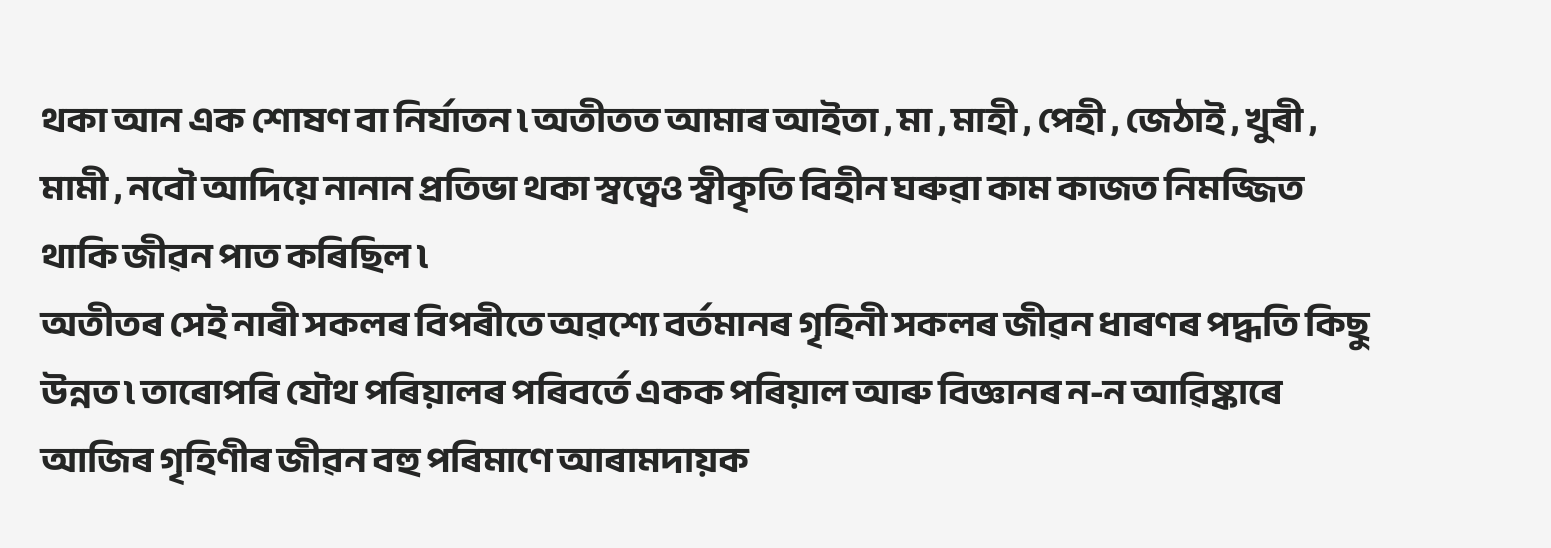থকা আন এক শোষণ বা নিৰ্যাতন ৷ অতীতত আমাৰ আইতা , মা , মাহী , পেহী , জেঠাই , খুৰী , মামী , নবৌ আদিয়ে নানান প্ৰতিভা থকা স্বত্বেও স্বীকৃতি বিহীন ঘৰুৱা কাম কাজত নিমজ্জিত থাকি জীৱন পাত কৰিছিল ৷
অতীতৰ সেই নাৰী সকলৰ বিপৰীতে অৱশ্যে বৰ্তমানৰ গৃহিনী সকলৰ জীৱন ধাৰণৰ পদ্ধতি কিছু উন্নত ৷ তাৰোপৰি যৌথ পৰিয়ালৰ পৰিবৰ্তে একক পৰিয়াল আৰু বিজ্ঞানৰ ন-ন আৱিষ্কাৰে আজিৰ গৃহিণীৰ জীৱন বহু পৰিমাণে আৰামদায়ক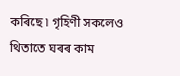কৰিছে ৷ গৃহিণী সকলেও থিতাতে ঘৰৰ কাম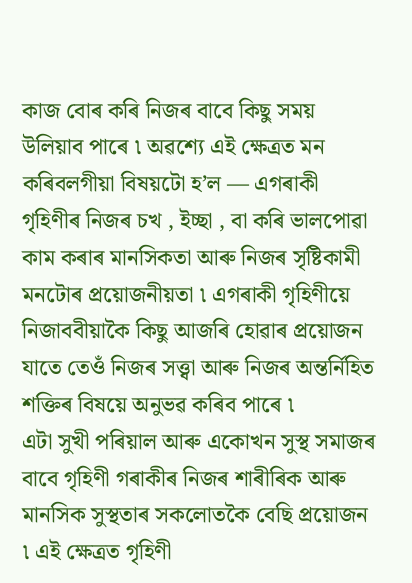কাজ বোৰ কৰি নিজৰ বাবে কিছু সময় উলিয়াব পাৰে ৷ অৱশ্যে এই ক্ষেত্ৰত মন কৰিবলগীয়া বিষয়টো হ’ল — এগৰাকী গৃহিণীৰ নিজৰ চখ , ইচ্ছা , বা কৰি ভালপোৱা কাম কৰাৰ মানসিকতা আৰু নিজৰ সৃষ্টিকামী মনটোৰ প্ৰয়োজনীয়তা ৷ এগৰাকী গৃহিণীয়ে নিজাববীয়াকৈ কিছু আজৰি হোৱাৰ প্ৰয়োজন যাতে তেওঁ নিজৰ সত্ত্বা আৰু নিজৰ অন্তৰ্নিহিত শক্তিৰ বিষয়ে অনুভৱ কৰিব পাৰে ৷
এটা সুখী পৰিয়াল আৰু একোখন সুস্থ সমাজৰ বাবে গৃহিণী গৰাকীৰ নিজৰ শাৰীৰিক আৰু মানসিক সুস্থতাৰ সকলোতকৈ বেছি প্ৰয়োজন ৷ এই ক্ষেত্ৰত গৃহিণী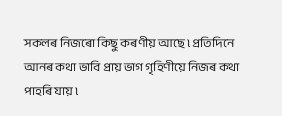সকলৰ নিজৰো কিছু কৰণীয় আছে ৷ প্ৰতিদিনে আনৰ কথা ভাবি প্ৰায় ভাগ গৃহিণীয়ে নিজৰ কথা পাহৰি যায় ৷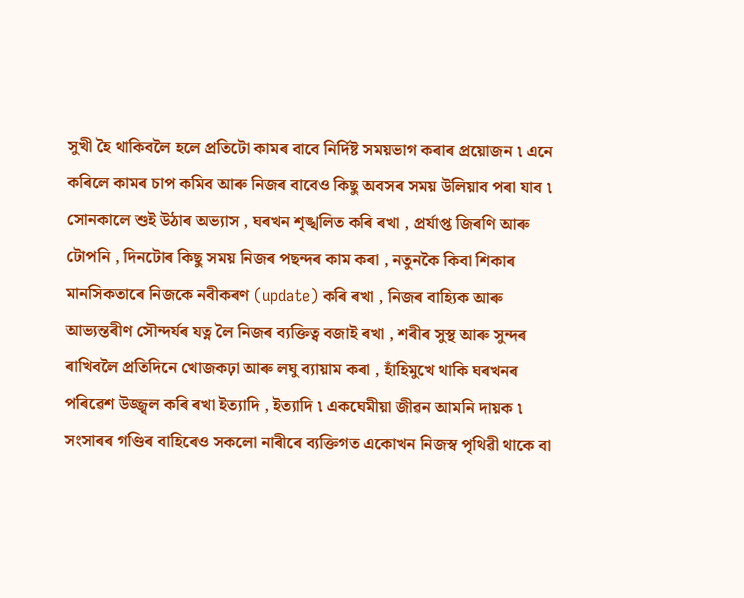সুখী হৈ থাকিবলৈ হলে প্ৰতিটো কামৰ বাবে নিৰ্দিষ্ট সময়ভাগ কৰাৰ প্ৰয়োজন ৷ এনে কৰিলে কামৰ চাপ কমিব আৰু নিজৰ বাবেও কিছু অবসৰ সময় উলিয়াব পৰা যাব ৷ সোনকালে শুই উঠাৰ অভ্যাস , ঘৰখন শৃঙ্খলিত কৰি ৰখা , প্ৰৰ্যাপ্ত জিৰণি আৰু টোপনি , দিনটোৰ কিছু সময় নিজৰ পছন্দৰ কাম কৰা , নতুনকৈ কিবা শিকাৰ মানসিকতাৰে নিজকে নবীকৰণ (update) কৰি ৰখা , নিজৰ বাহ্যিক আৰু আভ্যন্তৰীণ সৌন্দৰ্যৰ যত্ন লৈ নিজৰ ব্যক্তিত্ব বজাই ৰখা , শৰীৰ সুস্থ আৰু সুন্দৰ ৰাখিবলৈ প্ৰতিদিনে খোজকঢ়া আৰু লঘু ব্যায়াম কৰা , হাঁহিমুখে থাকি ঘৰখনৰ পৰিৱেশ উজ্জ্বল কৰি ৰখা ইত্যাদি , ইত্যাদি ৷ একঘেমীয়া জীৱন আমনি দায়ক ৷ সংসাৰৰ গণ্ডিৰ বাহিৰেও সকলো নাৰীৰে ব্যক্তিগত একোখন নিজস্ব পৃথিৱী থাকে বা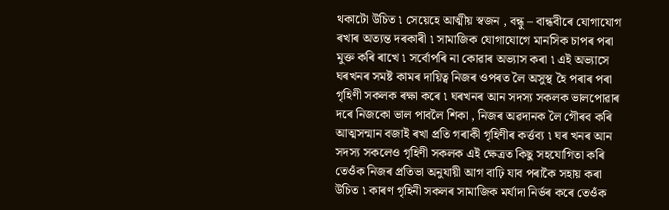থকাটো উচিত ৷ সেয়েহে আত্মীয় স্বজন , বন্ধু – বান্ধবীৰে যোগাযোগ ৰখাৰ অত্যন্ত দৰকাৰী ৷ সামাজিক যোগাযোগে মানসিক চাপৰ পৰা মুক্ত কৰি ৰাখে ৷ সৰ্বোপৰি না কোৱাৰ অভ্যাস কৰা ৷ এই অভ্যাসে ঘৰখনৰ সমষ্ট কামৰ দায়িত্ব নিজৰ ওপৰত লৈ অসুস্থ হৈ পৰাৰ পৰা গৃহিণী সকলক ৰক্ষা কৰে ৷ ঘৰখনৰ আন সদস্য সকলক ভালপোৱাৰ দৰে নিজকো ভাল পাবলৈ শিকা , নিজৰ অৱদানক লৈ গৌৰব কৰি আত্মসন্মান বজাই ৰখা প্ৰতি গৰাকী গৃহিণীৰ কৰ্ত্তব্য ৷ ঘৰ খনৰ আন সদস্য সকলেও গৃহিণী সকলক এই ক্ষেত্ৰত কিছু সহযোগিতা কৰি তেওঁক নিজৰ প্ৰতিভা অনুযায়ী আগ বাঢ়ি যাব পৰাকৈ সহায় কৰা উচিত ৷ কাৰণ গৃহিনী সকলৰ সামাজিক মৰ্যাদা নিৰ্ভৰ কৰে তেওঁক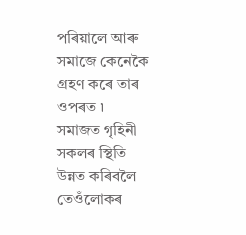পৰিয়ালে আৰু সমাজে কেনেকৈ গ্ৰহণ কৰে তাৰ ওপৰত ৷
সমাজত গৃহিনী সকলৰ স্থিতি উন্নত কৰিবলৈ তেওঁলোকৰ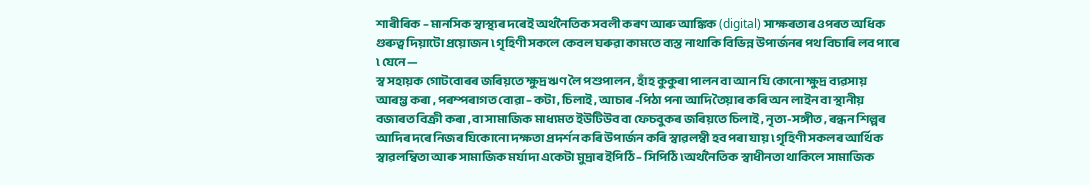শাৰীৰিক – মানসিক স্বাস্থ্যৰ দৰেই অৰ্থনৈতিক সবলী কৰণ আৰু আঙ্কিক (digital) সাক্ষৰতাৰ ওপৰত অধিক গুৰুত্ব দিয়াটো প্ৰয়োজন ৷ গৃহিণী সকলে কেবল ঘৰুৱা কামতে ব্যস্ত নাথাকি বিভিন্ন উপাৰ্জনৰ পথ বিচাৰি লব পাৰে ৷ যেনে —
স্ব সহায়ক গোটবোৰৰ জৰিয়তে ক্ষুদ্ৰ ঋণ লৈ পশুপালন , হাঁহ কুকুৰা পালন বা আন যি কোনো ক্ষুদ্ৰ ব্যৱসায় আৰম্ভ কৰা , পৰম্পৰাগত বোৱা – কটা , চিলাই , আচাৰ -পিঠা পনা আদি তৈয়াৰ কৰি অন লাইন বা স্থানীয় বজাৰত বিক্ৰী কৰা , বা সামাজিক মাধ্যমত ইউটিউব বা ফেচবুকৰ জৰিয়তে চিলাই , নৃত্য-সঙ্গীত , ৰন্ধন শিল্পৰ আদিৰ দৰে নিজৰ যিকোনো দক্ষতা প্ৰদৰ্শন কৰি উপাৰ্জন কৰি স্বাৱলম্বী হব পৰা যায় ৷ গৃহিণী সকলৰ আৰ্থিক স্বাৱলম্বিতা আৰু সামাজিক মৰ্যাদা একেটা মুদ্ৰাৰ ইপিঠি – সিপিঠি ৷অৰ্থনৈতিক স্বাধীনতা থাকিলে সামাজিক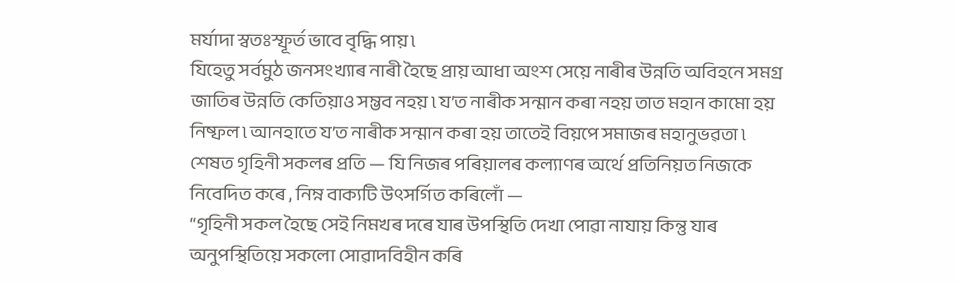মৰ্যাদা স্বতঃস্ফূৰ্ত ভাবে বৃদ্ধি পায় ৷
যিহেতু সৰ্বমুঠ জনসংখ্যাৰ নাৰী হৈছে প্ৰায় আধা অংশ সেয়ে নাৰীৰ উন্নতি অবিহনে সমগ্ৰ জাতিৰ উন্নতি কেতিয়াও সম্ভব নহয় ৷ য’ত নাৰীক সন্মান কৰা নহয় তাত মহান কামো হয় নিষ্ফল ৷ আনহাতে য’ত নাৰীক সন্মান কৰা হয় তাতেই বিয়পে সমাজৰ মহানুভৱতা ৷
শেষত গৃহিনী সকলৰ প্ৰতি — যি নিজৰ পৰিয়ালৰ কল্যাণৰ অৰ্থে প্ৰতিনিয়ত নিজকে নিবেদিত কৰে , নিম্ন বাক্যটি উৎসৰ্গিত কৰিলোঁ —
“গৃহিনী সকল হৈছে সেই নিমখৰ দৰে যাৰ উপস্থিতি দেখা পোৱা নাযায় কিন্তু যাৰ অনুপস্থিতিয়ে সকলো সোৱাদবিহীন কৰি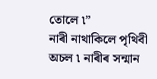তোলে ৷”
নাৰী নাথাকিলে পৃথিবী অচল ৷ নাৰীৰ সন্মান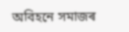অবিহনে সমাজৰ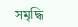সমৃদ্ধি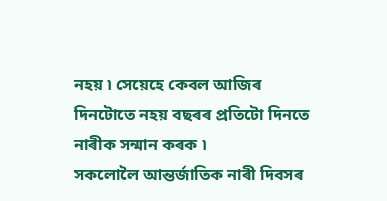নহয় ৷ সেয়েহে কেবল আজিৰ দিনটোতে নহয় বছৰৰ প্ৰতিটো দিনতে নাৰীক সন্মান কৰক ৷
সকলোলৈ আন্তৰ্জাতিক নাৰী দিবসৰ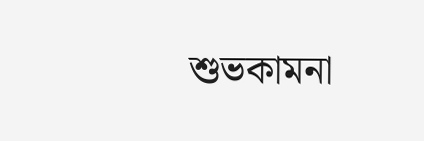শুভকামনা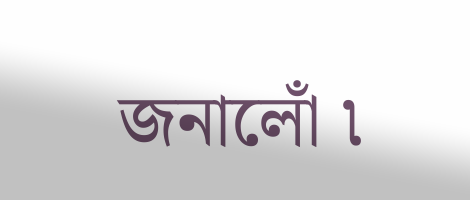জনালোঁ ৷